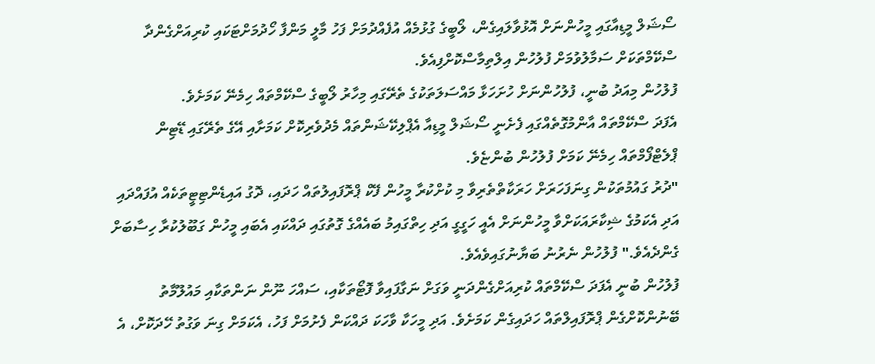ސޯޝަލް މީޑިއާގައި މީހުންނަށް އޮޅުވާލައިގެން، ލޯބީގެ ގުޅުމެއް އުފެއްދުމަށް ފަހު މާލީ މަންފާ ހޯދުމަށްޓަކައި ކުރިއަށްގެންދާ ސްކޭމްތަކަށް ސަމާލުވުމަށް ފުލުހުން އިލްތިމާސްކޮށްފިއެވެ.
ފުލުހުން މިއަދު ބުނީ، ފުލުހުންނަށް ހުށަހަޅާ މައްސަލަތަކުގެ ތެރޭގައި މިހާރު ލޯބީގެ ސްކޭމްތައް ހިމެނޭ ކަމަށެވެ.
އެފަދަ ސްކޭމްތައް އާންމުގޮތެއްގައި ފެށެނީ ސޯޝަލް މީޑިއާ އެޕްލިކޭޝަންތައް މެދުވެރިކޮށް ކަމަށާއި އޭގެ ތެރޭގައި ޑޭޓިން ޕްލެޓްފޯމްތައް ހިމެނޭ ކަމަށް ފުލުހުން ބުންޏެވެ.
"ދުރު ގައުމުތަކުން ގިނަފަހަރަށް ހަރަކާތްތެރިވާ މި ކުށްކުރާ މީހުން ފޭކް ޕްރޮފައިލުތައް ހަދައި، ދޮގު އައިޑެންޓިޓީތަކެއް އުފައްދައި އަދި އެކަމުގެ ޝިކާރައަކަށްވާ މީހުންނަށް އެއީ ހަގީގީ އަދި ހިތްގައިމު ބައެއްގެ ގޮތުގައި ދައްކައި އެބައި މީހުން ގަބޫލުކުރާ ހިސާބަށް ގެންދެއެވެ." ފުލުހުން ނެރުނު ބަޔާނުގައިވެއެވެ.
ފުލުހުން ބުނީ އެފަދަ ސްކޭމްތައް ކުރިއަށްގެންދަނީ ވަގަށް ނަގާފައިވާ ފޮޓޯތަކާއި، ސައްހަ ނޫން ނަންތަކާއި މައުލޫމާތު ބޭނުންކޮށްގެން ޕްރޮފައިލްތައް ހަދައިގެން ކަމަށެވެ. އަދި މީހަކާ ވާހަކަ ދައްކަން ފެށުމަށް ފަހު، އެކަމަށް ގިނަ ވަގުތު ހޭދަކޮށް، އެ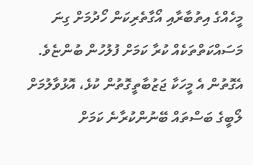މީހެއްގެ އިތުބާރާއި އޯގާތެރިކަން ހޯދުމަށް ގިނަ މަސައްކަތްތަކެއް ކުރާ ކަމަށް ފުލުހުން ބުންޏެވެ. އެގޮތުން އެ މީހަކާ ޖަޒުބާތީގޮތުން ކުޅެ، އޮޅުވާލުމަށް ލޯބީގެ ބަސްތައް ބޭނުންކުރާނެ ކަމަށް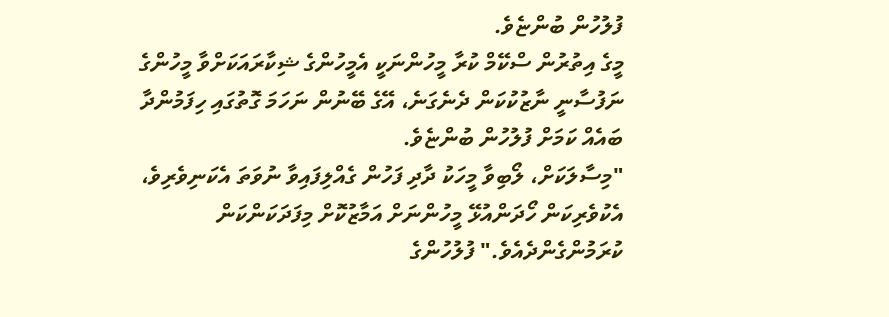ފުލުހުން ބުންޏެވެ.
މީގެ އިތުރުން ސްކޭމް ކުރާ މީހުންނަކީ އެމީހުންގެ ޝިކާރައަކަށްވާ މީހުންގެ ނަފުސާނީ ނާޒުކުކަން ދެނެގަނެ، އޭގެ ބޭނުން ނަހަމަ ގޮތުގައި ހިފަމުންދާ ބައެއް ކަމަށް ފުލުހުން ބުންޏެވެ.
"މިސާލަކަށް، ލޯބިވާ މީހަކު ދާދި ފަހުން ގެއްލިފައިވާ ނުވަތަ އެކަނިވެރިވެ، އެކުވެރިކަން ހޯދަންއުޅޭ މީހުންނަށް އަމާޒުކޮށް މިފަދަކަންކަން ކުރަމުންގެންދެއެވެ." ފުލުހުންގެ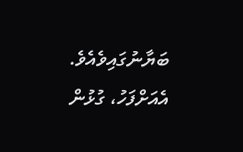ބަޔާނުގައިވެއެވެ.
އެއަށްފަހު، ގުޅުން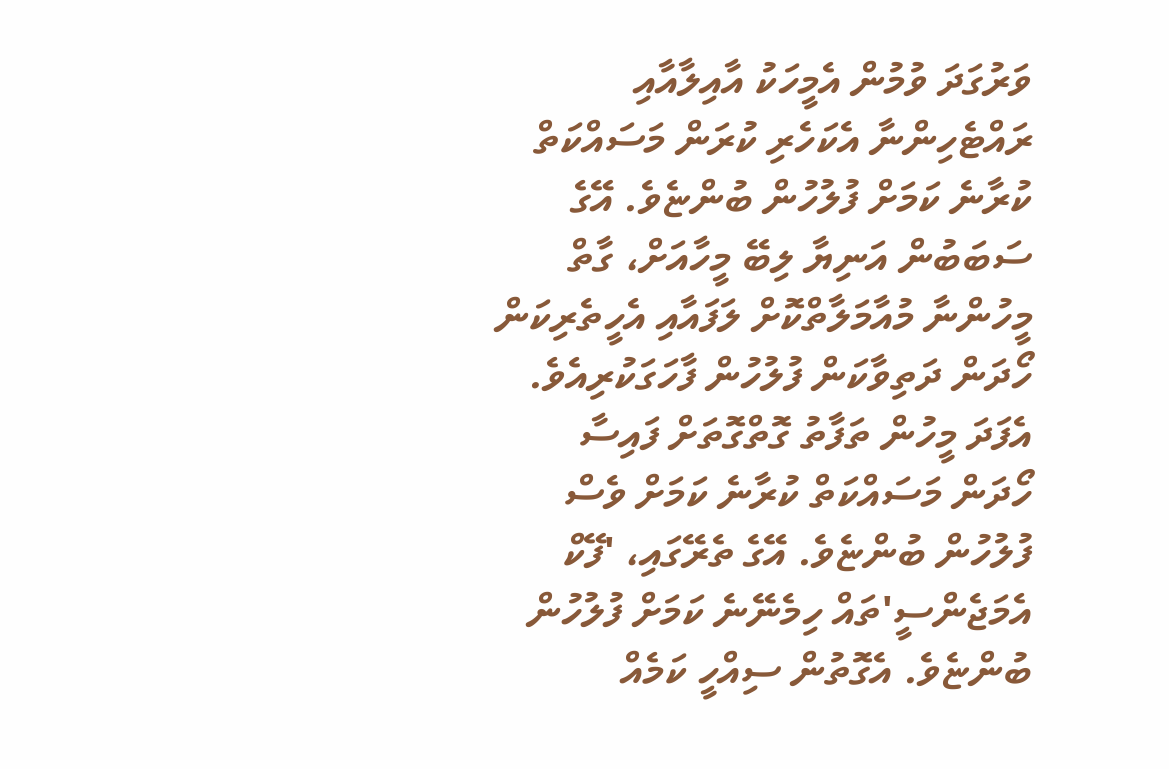ވަރުގަދަ ވުމުން އެމީހަކު އާއިލާއާއި ރައްޓެހިންނާ އެކަހެރި ކުރަން މަސައްކަތް ކުރާނެ ކަމަށް ފުލުހުން ބުންޏެވެ. އޭގެ ސަބަބުން އަނިޔާ ލިބޭ މީހާއަށް، ގާތް މީހުންނާ މުއާމަލާތްކޮށް ލަފައާއި އެހީތެރިކަން ހޯދަން ދަތިވާކަން ފުލުހުން ފާހަގަކުރިއެވެ.
އެފަދަ މީހުން ތަފާތު ގޮތްގޮތަށް ފައިސާ ހޯދަން މަސައްކަތް ކުރާނެ ކަމަށް ވެސް ފުލުހުން ބުންޏެވެ. އޭގެ ތެރޭގައި، 'ފޭކް އެމަޖެންސީ'ތައް ހިމެނޭނެ ކަމަށް ފުލުހުން ބުންޏެވެ. އެގޮތުން ސިއްހީ ކަމެއް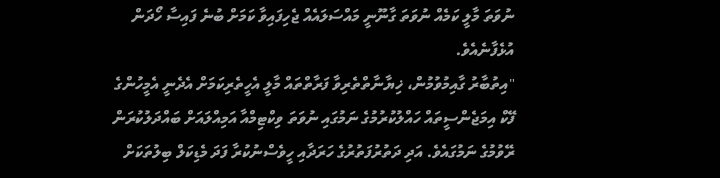ނުވަތަ މާލީ ކަމެއް ނުވަތަ ގާނޫނީ މައްސަލައެއް ޖެހިފައިވާ ކަމަށް ބުނެ ފައިސާ ހޯދަން އުޅެފާނެއެވެ.
"އިތުބާރު ގާއިމުވުމުން، ޚިޔާނާތްތެރިވާ ފަރާތްތައް މާލީ އެހީތެރިކަމަށް އެދެނީ އެމީހުންގެ ފޭކް އިމަޖެންސީތައް ހައްލުކުރުމުގެ ނަމުގައި ނުވަތަ ވިކްޓިމްއާ އަމިއްލައަށް ބައްދަލުކުރަން ރޭވުމުގެ ނަމުގައެވެ. އަދި ދަތުރުފަތުރުގެ ހަރަދާއި ހީވެސްނުކުރާ ފަދަ މެޑިކަލް ބިލުތަކަށް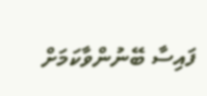ފައިސާ ބޭނުންވާކަމަށް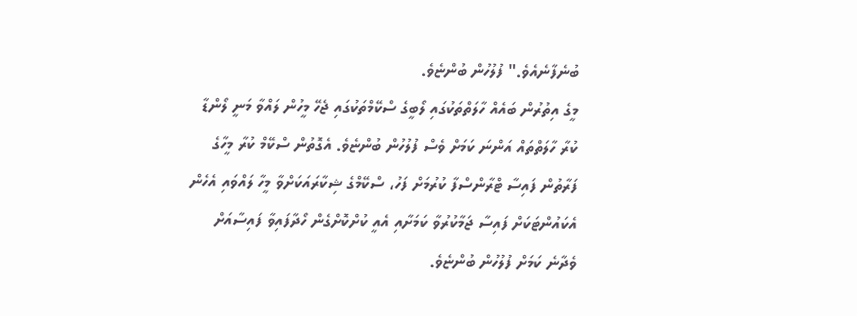ބުނެފާނެއެވެ." ފުލުހުން ބުންޏެވެ.
މީގެ އިތުރުން ބައެއް ހާލަތްތަކުގައި ލޯބީގެ ސްކޭމްތަކުގައި ޖެހޭ މީހުން ލައްވާ މަނީ ލޯންޑާ ކުރާ ހާލަތްތައް އަންނަ ކަމަށް ވެސް ފުލުހުން ބުންޏެވެ. އެގޮތުން ސްކޭމް ކުރާ މީހާގެ ފަރާތުން ފައިސާ ޓްރާންސްފާ ކުރުމަށް ފަހު، ސްކޭމްގެ ޝިކާރައަކަށްވާ މީހާ ލައްވައި އެހެން އެކައުންޓަކަށް ފައިސާ ޖަމާކުރުވާ ކަމަށާއި އެއީ ކުށްކޮށްގެން ހޯދާފައިވާ ފައިސާއަށް ވެދާނެ ކަމަށް ފުލުހުން ބުންޏެވެ.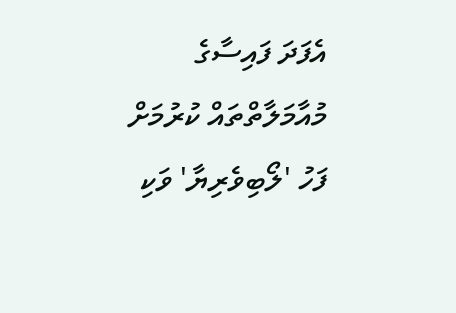އެފަދަ ފައިސާގެ މުއާމަލާތްތައް ކުރުމަށް ފަހު 'ލޯބިވެރިޔާ' ވަކި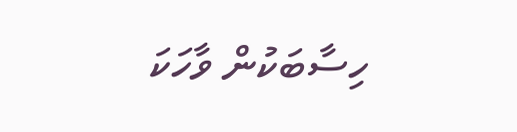ހިސާބަކުން ވާހަކަ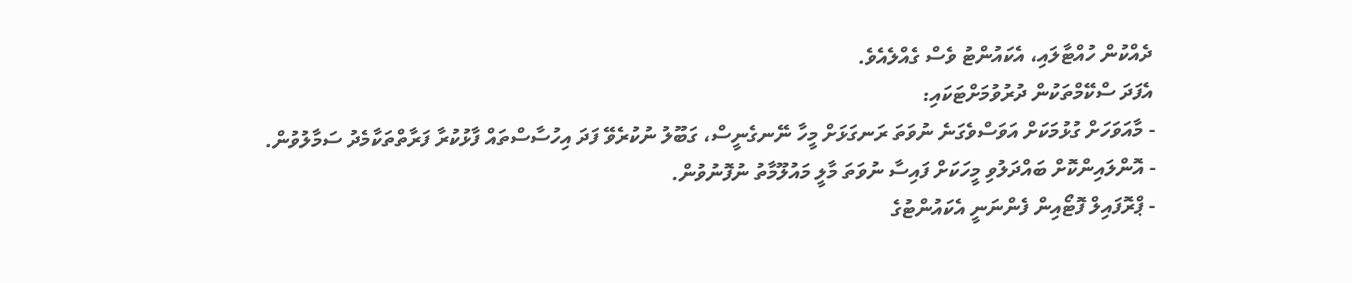ދެއްކުން ހުއްޓާލައި، އެކައުންޓު ވެސް ގެއްލެއެވެ.
އެފަދަ ސްކޭމްތަކުން ދުރުވުމަށްޓަކައި:
- މާއަވަހަށް ގުޅުމަކަށް އަވަސްވެގަނެ ނުވަތަ ރަނގަޅަށް މީހާ ނޭނގެނީސް، ގަބޫލު ނުކުރެވޭ ފަދަ އިހުސާސްތައް ފާޅުކުރާ ފަރާތްތަކާމެދު ސަމާލުވުން.
- އޮންލައިންކޮށް ބައްދަލުވި މީހަކަށް ފައިސާ ނުވަތަ މާލީ މައުލޫމާތު ނުފޮނުވުން.
- ޕްރޮފައިލް ފޮޓޯއިން ފެންނަނީ އެކައުންޓުގެ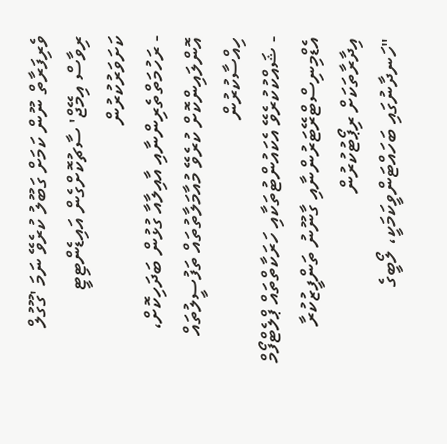ވެރިފަރާތް ނޫން ކަމަށް ގަބޫލު ކުރެވޭ ނަމަ 'ގޫގުލް ރިވާސް އިމޭޖް' ސާޗުކޮށްގެން އައިޑެންޓިޓީ ކަށަވަރުކުރުން
- ރަހުމަތްތެރިންނާއި އާއިލާއާ ގުޅުން ބަދަހިކޮށް، އޮންލައިންކޮށް ކުރެވޭ މުއާމަލާތުތައް ތަފުސީލުތައް ހިއްސާކުރުން
- ޝައްކުކުރެވޭ އެކައުންޓުތަކާއި ހަރަކާތްތައް ޕްލެޓްފޯމް އެޑްމިނިސްޓްރޭޓަރުންނާއި ގާނޫނު ތަންފީޒުކުރާ އިދާރާތަކަށް ރިޕޯޓުކުރުން
"ހަނދާނުގައި ބަހައްޓަންވީކަމަކީ، ލޯބީގެ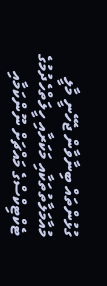ގުޅުންތައް ބިނާވާން ޖެހޭނީ މާލީ މުއާމަލާތުތަކާއި މަކަރާއި ހީލަތްހެދުމުގެ ޓެކްޓިކްސްގެ މައްޗަށް ނޫންކަމާއި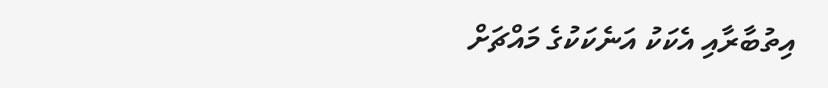އިތުބާރާއި އެކަކު އަނެކަކުގެ މައްޗަށް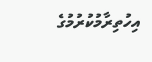އިހުތިރާމުކުރުމުގެ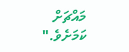މައްޗަށް ކަމަށެވެ."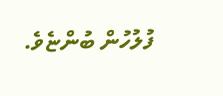ފުލުހުން ބުންޏެވެ.